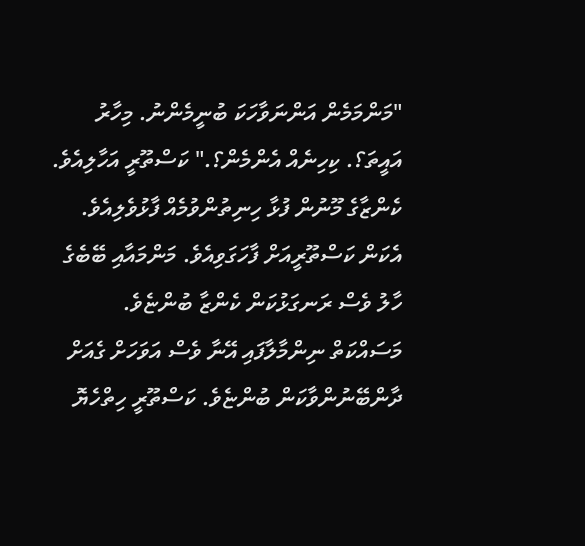"މަންމަމެން އަންނަވާހަކަ ބުނީމެންނު. މިހާރު އައީތަ؟. ކިހިނެއް އެންމެން؟." ކަސްތޫރީ އަހާލިއެވެ. ކެންޒާގެ މޫނުން ފުޅާ ހިނިތުންވުމެއް ފާޅުވެލިއެވެ. އެކަން ކަސްތޫރީއަށް ފާހަގަވިއެވެ. މަންމައާއި ބޭބެގެ ހާލު ވެސް ރަނގަޅުކަން ކެންޒާ ބުންޏެވެ. މަސައްކަތް ނިންމާލާފައި އޭނާ ވެސް އަވަހަށް ގެއަށް ދާންބޭނުންވާކަން ބުންޏެވެ. ކަސްތޫރީ ހިތްހެޔޮ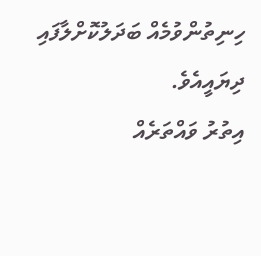ހިނިތުންވުމެއް ބަދަލުކޮށްލާފައި ދިޔައީއެވެ.
އިތުރު ވައްތަރެއް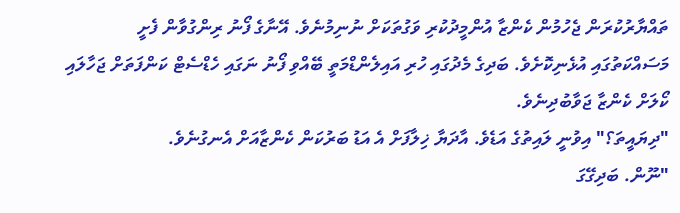ތައްޔާރުކުރަން ޖެހުމުން ކެންޒާ އުންމީދުކުރި ވަގުތަކަށް ނުނިމުނެވެ. އޭނާގެ ފޯނު ރިންގުވާން ފެށީ މަސައްކަތުގައި އުޅެނިކޮށެވެ. ބަދިގެ މެދުގައި ހުރި އައިލެންޑްމަތީ ބޭއްވި ފޯނު ނަގައި ހެޑްސެޓް ކަންފަތަށް ޖަހާލައި ކޯލަށް ކެންޒާ ޖަވާބުދިނެވެ.
"ދިޔައީތަ؟" އިވުނީ ލައިތުގެ އަޑެވެ. އާދަޔާ ޚިލާފަށް އެ އަޑު ބަރުކަން ކެންޒާއަށް އެނގުނެވެ.
"ނޫން. ބަދިގޭގަ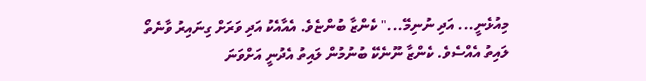މިއުޅެނީ... އަދި ނުނިމޭ..." ކެންޒާ ބުންޏެވެ. އެއާއެކު އަދި ވަރަށް ގިނައިރު ވާނެތޯ ލައިތު އެއްސެވެ. ކެންޒާ ނޫނެކޭ ބުނުމުން ލައިތު އެދުނީ އަށްވަނަ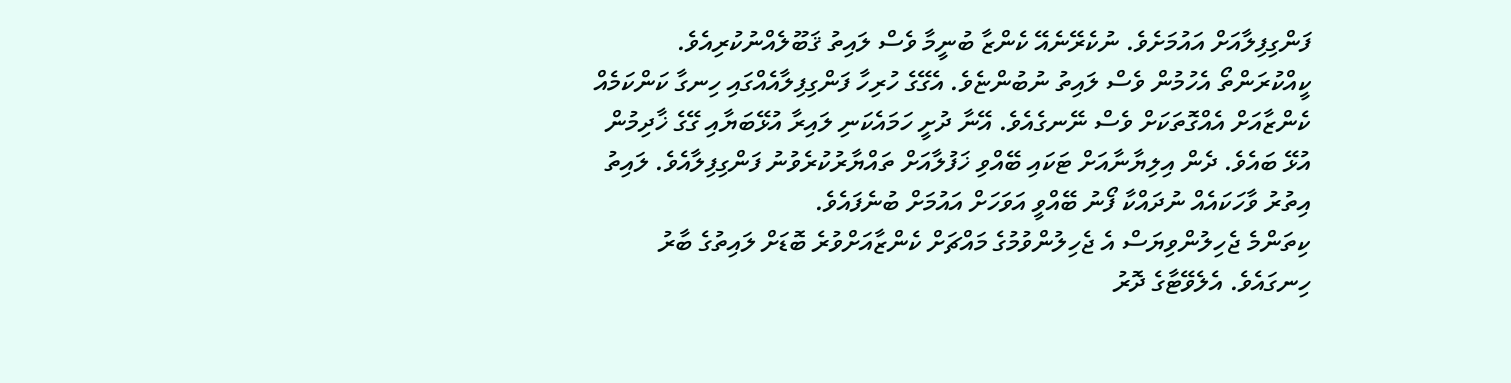ފަންގިފިލާއަށް އައުމަށެވެ. ނުކެރޭނެއޭ ކެންޒާ ބުނީމާ ވެސް ލައިތު ޤަބޫލެއްނުކުރިއެވެ. ކީއްކުރަންތޯ އެހުމުން ވެސް ލައިތު ނުބުންޏެވެ. އެގޭގެ ހުރިހާ ފަންގިފިލާއެއްގައި ހިނގާ ކަންކަމެއް ކެންޒާއަށް އެއްގޮތަކަށް ވެސް ނޭނގެއެވެ. އޭނާ ދުށީ ހަމައެކަނި ލައިރާ އުޅޭބަޔާއި ގޭގެ ޚާދިމުން އުޅޭ ބައެވެ. ދެން އިލިޔާނާއަށް ޓަކައި ބޭއްވި ޚަފުލާއަށް ތައްޔާރުކުރެވުނު ފަންގިފިލާއެވެ. ލައިތު އިތުރު ވާހަކައެއް ނުދައްކާ ފޯނު ބޭއްވީ އަވަހަށް އައުމަށް ބުނެފައެވެ.
ކިތަންމެ ޖެހިލުންވިޔަސް އެ ޖެހިލުންވުމުގެ މައްޗަށް ކެންޒާއަށްވުރެ ބޮޑަށް ލައިތުގެ ބާރު ހިނގައެވެ. އެލެވޭޓާގެ ދޮރު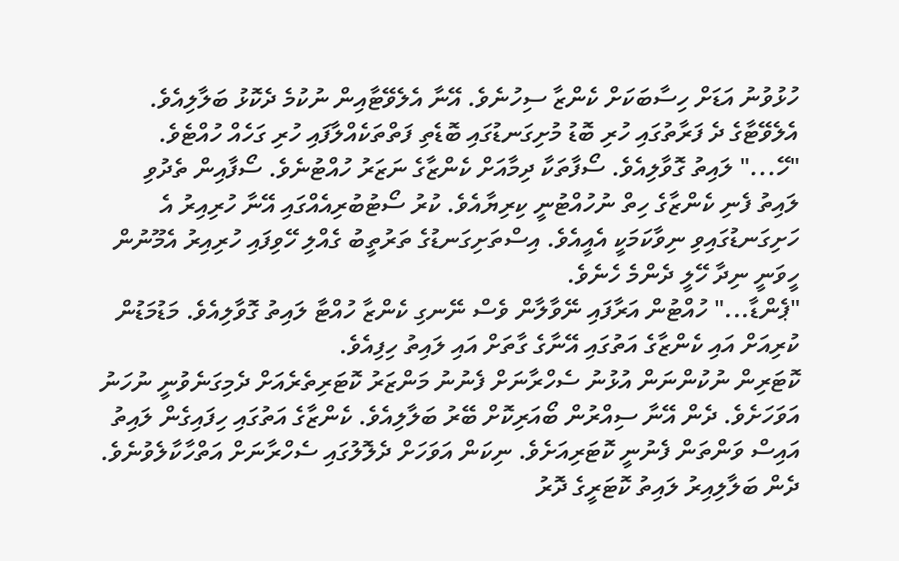ހުޅުވުނު އަޑަށް ހިސާބަކަށް ކެންޒާ ސިހުނެވެ. އޭނާ އެލެވޭޓާއިން ނުކުމެ ދެކޮޅު ބަލާލިއެވެ. އެލެވޭޓާގެ ދެ ފަރާތުގައި ހުރި ބޮޑު މުށިގަނޑުގައި ބޮޑެތި ފަތްތަކެއްލާފައި ހުރި ގަހެއް ހުއްޓެވެ.
"ހޭ..." ލައިތު ގޮވާލިއެވެ. ސޯފާތަކާ ދިމާއަށް ކެންޒާގެ ނަޒަރު ހުއްޓުނެވެ. ސޯފާއިން ތެދުވި ލައިތު ފެނި ކެންޒާގެ ހިތް ނުހުއްޓުނީ ކިރިޔާއެވެ. ކުރު ސޯޓުބުރިއެއްގައި އޭނާ ހުރިއިރު އެ ހަށިގަނޑުގައިވި ނިވާކަމަކީ އެއީއެވެ. އިސްތަށިގަނޑުގެ ތަރުތީބު ގެއްލި ހޭވިފައި ހުރިއިރު އެމޫނުން ހީވަނީ ނިދާ ހޭލީ ދެންމެ ހެނެވެ.
"ޕެންޑާ..." ހުއްޓުން އަރާފައި ނޭވާލާން ވެސް ނޭނގި ކެންޒާ ހުއްޓާ ލައިތު ގޮވާލިއެވެ. މަޑުމަޑުން ކުރިއަށް އައި ކެންޒާގެ އަތުގައި އޭނާގެ ގާތަށް އައި ލައިތު ހިފިއެވެ.
ކޮޓަރިން ނުކުންނަން އުޅުނު ސެހްރާނަށް ފެނުނު މަންޒަރު ކޮޓަރިތެރެއަށް ދެމިގަނެވުނީ ނުހަނު އަވަހަށެވެ. ދެން އޭނާ ސިއްރުން ބޯއަރިކޮށް ބޭރު ބަލާލިއެވެ. ކެންޒާގެ އަތުގައި ހިފައިގެން ލައިތު އައިސް ވަންތަން ފެނުނީ ކޮޓަރިއަށެވެ. ނިކަން އަވަހަށް ދެލޮލުގައި ސެހްރާނަށް އަތްހާކާލެވުނެވެ. ދެން ބަލާލިއިރު ލައިތު ކޮޓަރީގެ ދޮރު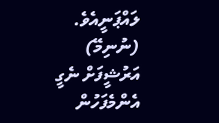ލައްޕަނީއެވެ.
(ނުނިމޭ)
އަރުޝީފަށް ނެގީ
އެންމެފަހުން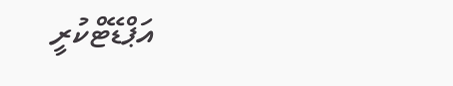އަޕްޑޭޓްކުރީ